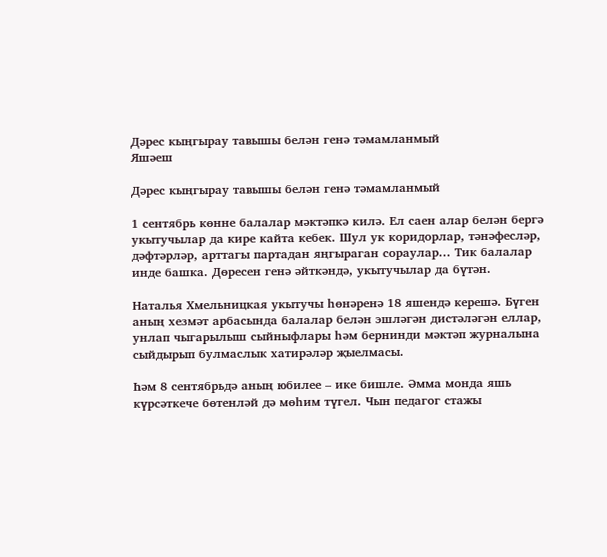Дәрес кыңгырау тавышы белән генә тәмамланмый
Яшәеш

Дәрес кыңгырау тавышы белән генә тәмамланмый

1 сентябрь көнне балалар мәктәпкә килә. Ел саен алар белән бергә укытучылар да кире кайта кебек. Шул ук коридорлар, тәнәфесләр, дәфтәрләр, арттагы партадан яңгыраган сораулар... Тик балалар инде башка. Дөресен генә әйткәндә, укытучылар да бүтән.

Наталья Хмельницкая укытучы һөнәренә 18 яшендә керешә. Бүген аның хезмәт арбасында балалар белән эшләгән дистәләгән еллар, унлап чыгарылыш сыйныфлары һәм бернинди мәктәп журналына сыйдырып булмаслык хатирәләр җыелмасы.

Һәм 8 сентябрьдә аның юбилее – ике бишле. Әмма монда яшь күрсәткече бөтенләй дә мөһим түгел. Чын педагог стажы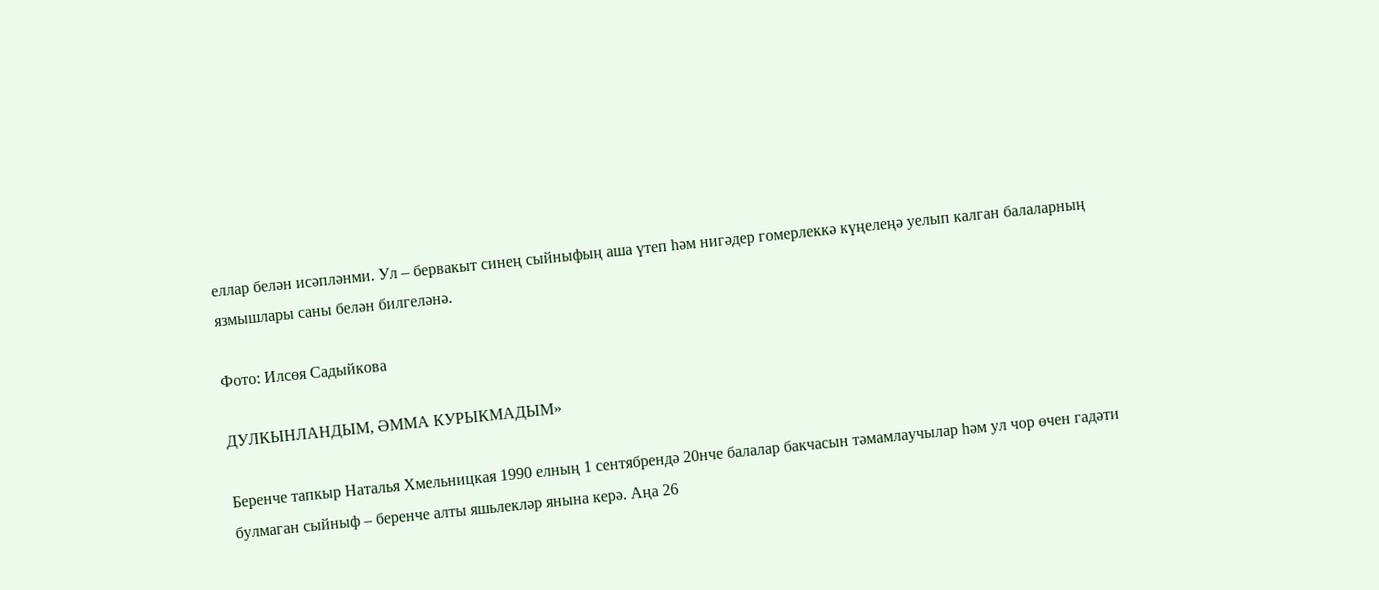еллар белән исәпләнми. Ул – бервакыт синең сыйныфың аша үтеп һәм нигәдер гомерлеккә күңелеңә уелып калган балаларның язмышлары саны белән билгеләнә.

Фото: Илсөя Садыйкова

ДУЛКЫНЛАНДЫМ, ӘММА КУРЫКМАДЫМ»

Беренче тапкыр Наталья Хмельницкая 1990 елның 1 сентябрендә 20нче балалар бакчасын тәмамлаучылар һәм ул чор өчен гадәти булмаган сыйныф – беренче алты яшьлекләр янына керә. Аңа 26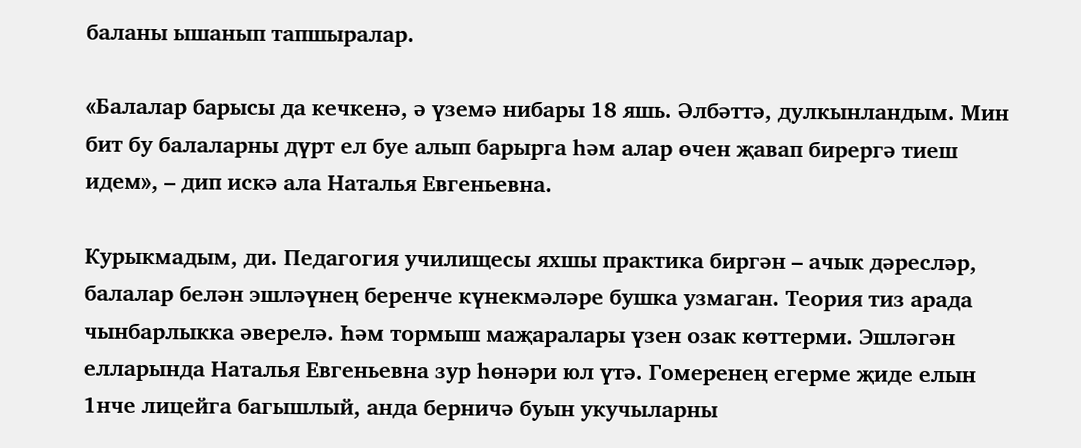баланы ышанып тапшыралар.

«Балалар барысы да кечкенә, ә үземә нибары 18 яшь. Әлбәттә, дулкынландым. Мин бит бу балаларны дүрт ел буе алып барырга һәм алар өчен җавап бирергә тиеш идем», – дип искә ала Наталья Евгеньевна.

Курыкмадым, ди. Педагогия училищесы яхшы практика биргән – ачык дәресләр, балалар белән эшләүнең беренче күнекмәләре бушка узмаган. Теория тиз арада чынбарлыкка әверелә. Һәм тормыш маҗаралары үзен озак көттерми. Эшләгән елларында Наталья Евгеньевна зур һөнәри юл үтә. Гомеренең егерме җиде елын 1нче лицейга багышлый, анда берничә буын укучыларны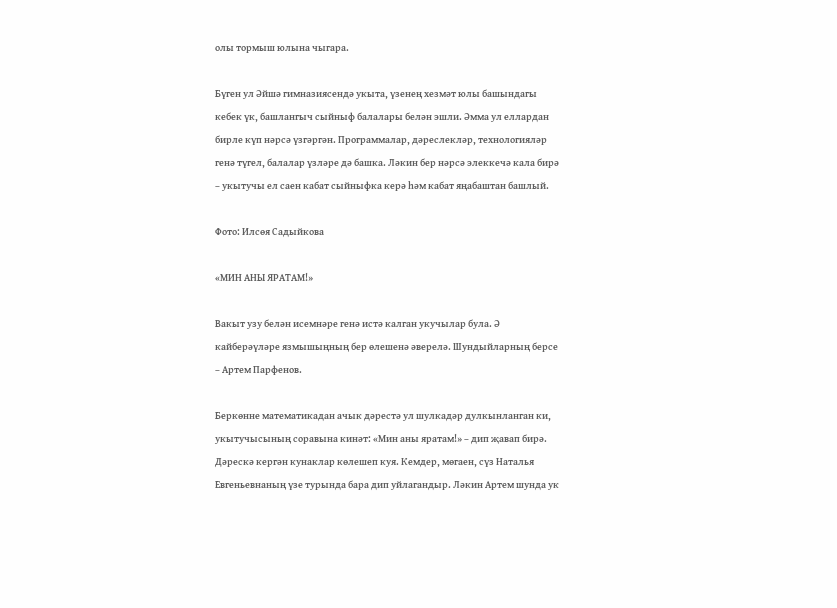олы тормыш юлына чыгара.

Бүген ул Әйшә гимназиясендә укыта, үзенең хезмәт юлы башындагы кебек үк, башлангыч сыйныф балалары белән эшли. Әмма ул еллардан бирле күп нәрсә үзгәргән. Программалар, дәреслекләр, технологияләр генә түгел, балалар үзләре дә башка. Ләкин бер нәрсә элеккечә кала бирә – укытучы ел саен кабат сыйныфка керә һәм кабат яңабаштан башлый.

Фото: Илсөя Садыйкова

«МИН АНЫ ЯРАТАМ!»

Вакыт узу белән исемнәре генә истә калган укучылар була. Ә кайберәүләре язмышыңның бер өлешенә әверелә. Шундыйларның берсе – Артем Парфенов.

Беркөнне математикадан ачык дәрестә ул шулкадәр дулкынланган ки, укытучысының соравына кинәт: «Мин аны яратам!» – дип җавап бирә. Дәрескә кергән кунаклар көлешеп куя. Кемдер, мөгаен, сүз Наталья Евгеньевнаның үзе турында бара дип уйлагандыр. Ләкин Артем шунда ук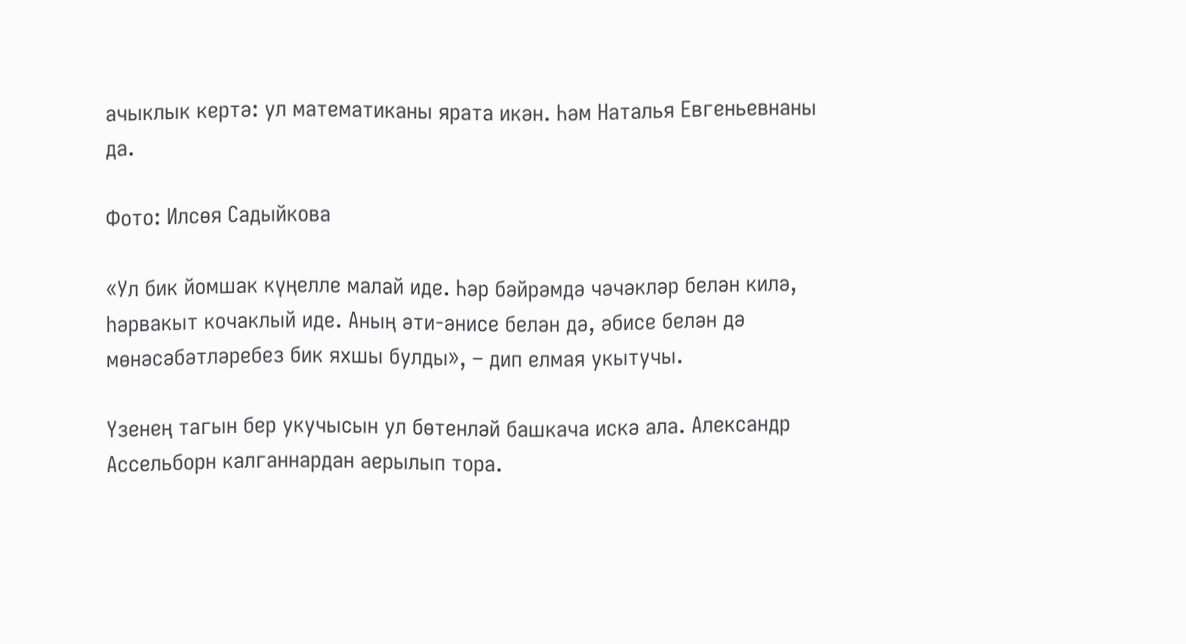ачыклык кертә: ул математиканы ярата икән. Һәм Наталья Евгеньевнаны да.

Фото: Илсөя Садыйкова

«Ул бик йомшак күңелле малай иде. Һәр бәйрәмдә чәчәкләр белән килә, һәрвакыт кочаклый иде. Аның әти-әнисе белән дә, әбисе белән дә мөнәсәбәтләребез бик яхшы булды», – дип елмая укытучы.

Үзенең тагын бер укучысын ул бөтенләй башкача искә ала. Александр Ассельборн калганнардан аерылып тора.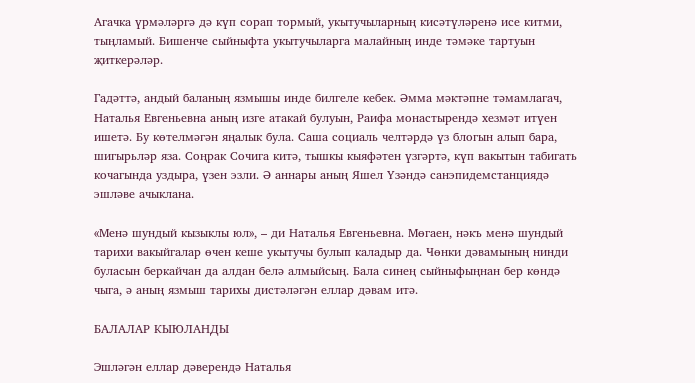Агачка үрмәләргә дә күп сорап тормый, укытучыларның кисәтүләренә исе китми, тыңламый. Бишенче сыйныфта укытучыларга малайның инде тәмәке тартуын җиткерәләр.

Гадәттә, андый баланың язмышы инде билгеле кебек. Әмма мәктәпне тәмамлагач, Наталья Евгеньевна аның изге атакай булуын, Раифа монастырендә хезмәт итүен ишетә. Бу көтелмәгән яңалык була. Саша социаль челтәрдә үз блогын алып бара, шигырьләр яза. Соңрак Сочига китә, тышкы кыяфәтен үзгәртә, күп вакытын табигать кочагында уздыра, үзен эзли. Ә аннары аның Яшел Үзәндә санэпидемстанциядә эшләве ачыклана.

«Менә шундый кызыклы юл», – ди Наталья Евгеньевна. Мөгаен, нәкъ менә шундый тарихи вакыйгалар өчен кеше укытучы булып каладыр да. Чөнки дәвамының нинди буласын беркайчан да алдан белә алмыйсың. Бала синең сыйныфыңнан бер көндә чыга, ә аның язмыш тарихы дистәләгән еллар дәвам итә.

БАЛАЛАР КЫЮЛАНДЫ

Эшләгән еллар дәверендә Наталья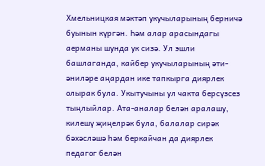Хмельницкая мәктәп укучыларының берничә буынын күргән. Һәм алар арасындагы аерманы шунда ук сизә. Ул эшли башлаганда, кайбер укучыларының әти-әниләре аңардан ике тапкырга диярлек олырак була. Укытучыны ул чакта берсүзсез тыңлыйлар. Ата-аналар белән аралашу, килешү җиңелрәк була, балалар сирәк бәхәсләшә һәм беркайчан да диярлек педагог белән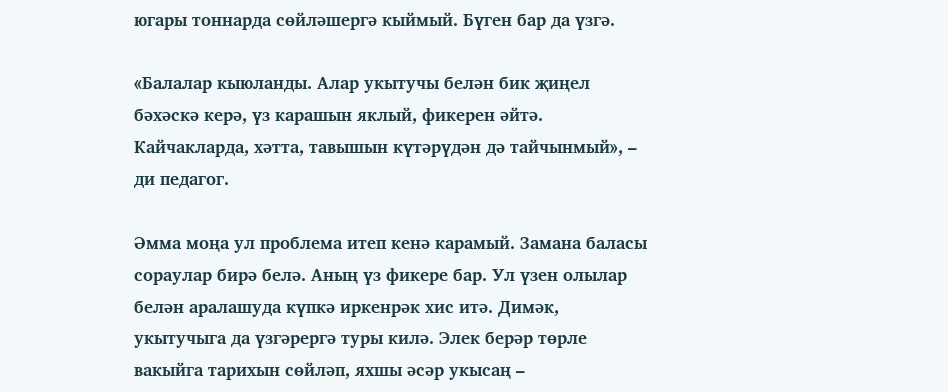югары тоннарда сөйләшергә кыймый. Бүген бар да үзгә.

«Балалар кыюланды. Алар укытучы белән бик җиңел бәхәскә керә, үз карашын яклый, фикерен әйтә. Кайчакларда, хәтта, тавышын күтәрүдән дә тайчынмый», – ди педагог.

Әмма моңа ул проблема итеп кенә карамый. Замана баласы сораулар бирә белә. Аның үз фикере бар. Ул үзен олылар белән аралашуда күпкә иркенрәк хис итә. Димәк, укытучыга да үзгәрергә туры килә. Элек берәр төрле вакыйга тарихын сөйләп, яхшы әсәр укысаң –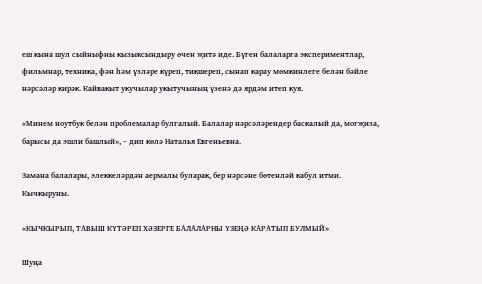еш кына шул сыйныфны кызыксындыру өчен җитә иде. Бүген балаларга экспериментлар, фильмнар, техника, фән һәм үзләре күреп, тикшереп, сынап карау мөмкинлеге белән бәйле нәрсәләр кирәк. Кайвакыт укучылар укытучының үзенә дә ярдәм итеп куя.

«Минем ноутбук белән проблемалар булгалый. Балалар нәрсәләрендер баскалый да, могҗиза, барысы да эшли башлый», – дип көлә Наталья Евгеньевна.

Замана балалары, элеккеләрдән аермалы буларак, бер нәрсәне бөтенләй кабул итми. Кычкыруны.

«КЫЧКЫРЫП, ТАВЫШ КҮТӘРЕП ХӘЗЕРГЕ БАЛАЛАРНЫ ҮЗЕҢӘ КАРАТЫП БУЛМЫЙ»

Шуңа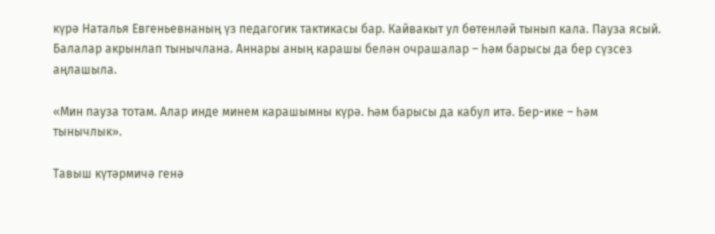күрә Наталья Евгеньевнаның үз педагогик тактикасы бар. Кайвакыт ул бөтенләй тынып кала. Пауза ясый. Балалар акрынлап тынычлана. Аннары аның карашы белән очрашалар – һәм барысы да бер сүзсез аңлашыла.

«Мин пауза тотам. Алар инде минем карашымны күрә. Һәм барысы да кабул итә. Бер-ике – һәм тынычлык».

Тавыш күтәрмичә генә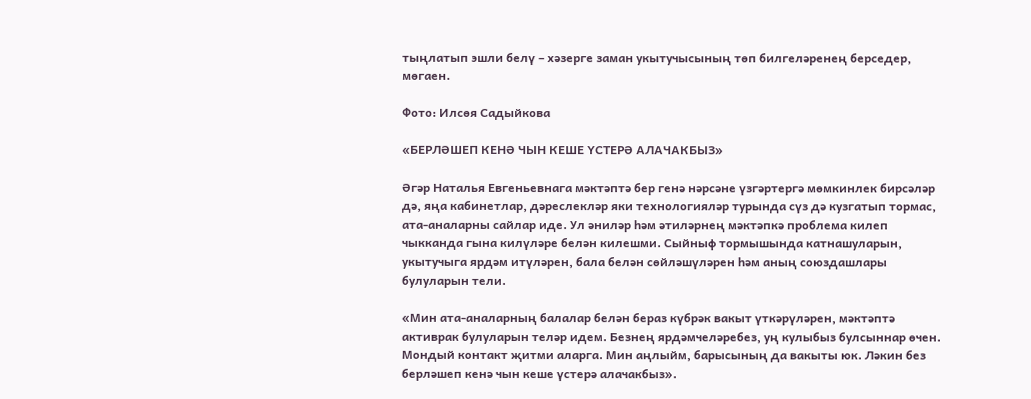тыңлатып эшли белү – хәзерге заман укытучысының төп билгеләренең берседер, мөгаен.

Фото: Илсөя Садыйкова

«БЕРЛӘШЕП КЕНӘ ЧЫН КЕШЕ ҮСТЕРӘ АЛАЧАКБЫЗ»

Әгәр Наталья Евгеньевнага мәктәптә бер генә нәрсәне үзгәртергә мөмкинлек бирсәләр дә, яңа кабинетлар, дәреслекләр яки технологияләр турында сүз дә кузгатып тормас, ата-аналарны сайлар иде. Ул әниләр һәм әтиләрнең мәктәпкә проблема килеп чыкканда гына килүләре белән килешми. Сыйныф тормышында катнашуларын, укытучыга ярдәм итүләрен, бала белән сөйләшүләрен һәм аның союздашлары булуларын тели.

«Мин ата-аналарның балалар белән бераз күбрәк вакыт үткәрүләрен, мәктәптә активрак булуларын теләр идем. Безнең ярдәмчеләребез, уң кулыбыз булсыннар өчен. Мондый контакт җитми аларга. Мин аңлыйм, барысының да вакыты юк. Ләкин без берләшеп кенә чын кеше үстерә алачакбыз».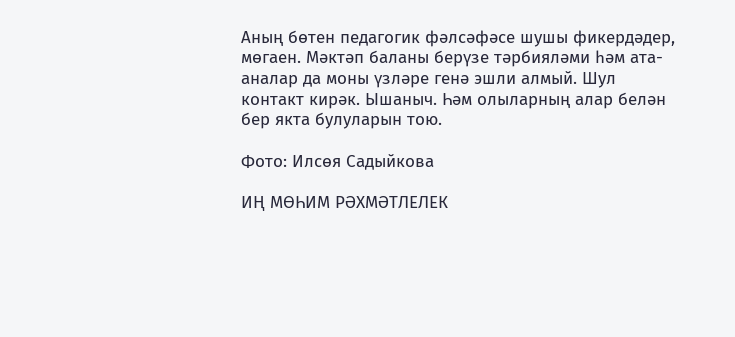Аның бөтен педагогик фәлсәфәсе шушы фикердәдер, мөгаен. Мәктәп баланы берүзе тәрбияләми һәм ата-аналар да моны үзләре генә эшли алмый. Шул контакт кирәк. Ышаныч. Һәм олыларның алар белән бер якта булуларын тою.

Фото: Илсөя Садыйкова

ИҢ МӨҺИМ РӘХМӘТЛЕЛЕК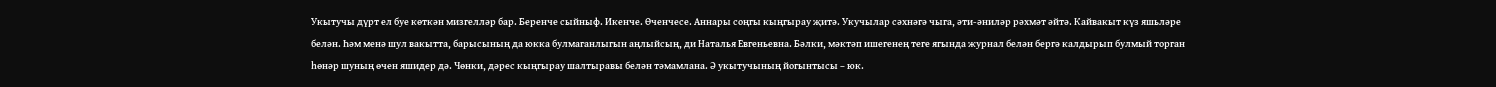Укытучы дүрт ел буе көткән мизгелләр бар. Беренче сыйныф. Икенче. Өченчесе. Аннары соңгы кыңгырау җитә. Укучылар сәхнәгә чыга, әти-әниләр рәхмәт әйтә. Кайвакыт күз яшьләре белән. Һәм менә шул вакытта, барысының да юкка булмаганлыгын аңлыйсың, ди Наталья Евгеньевна. Бәлки, мәктәп ишегенең теге ягында журнал белән бергә калдырып булмый торган һөнәр шуның өчен яшидер дә. Чөнки, дәрес кыңгырау шалтыравы белән тәмамлана. Ә укытучының йогынтысы – юк.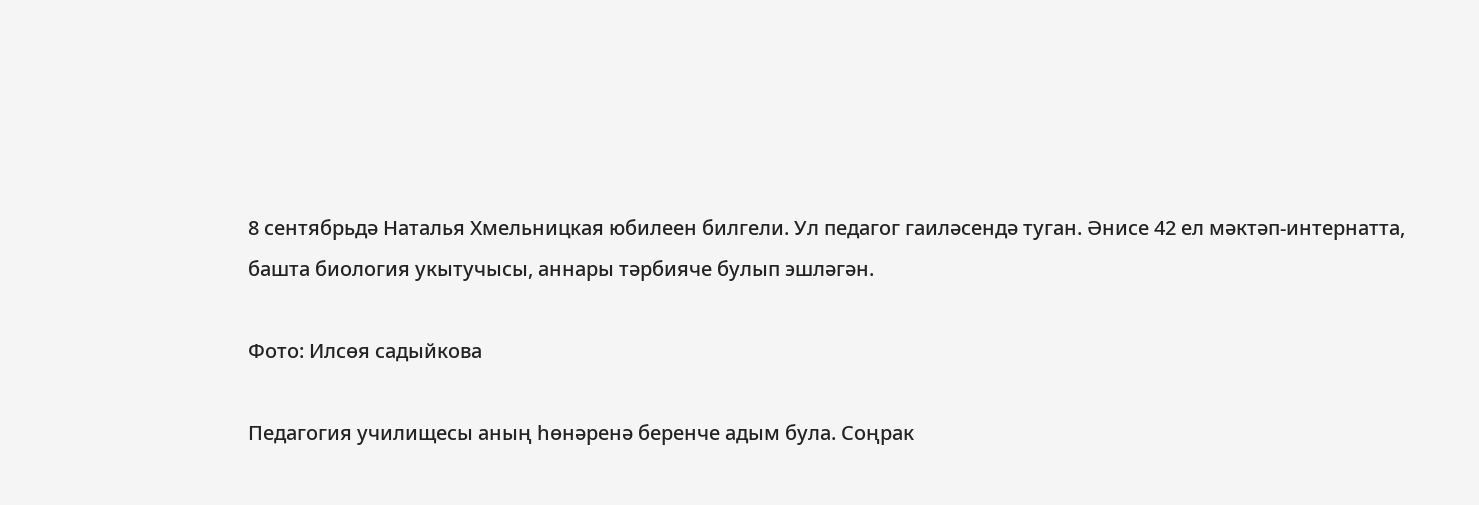8 сентябрьдә Наталья Хмельницкая юбилеен билгели. Ул педагог гаиләсендә туган. Әнисе 42 ел мәктәп-интернатта, башта биология укытучысы, аннары тәрбияче булып эшләгән.

Фото: Илсөя садыйкова

Педагогия училищесы аның һөнәренә беренче адым була. Соңрак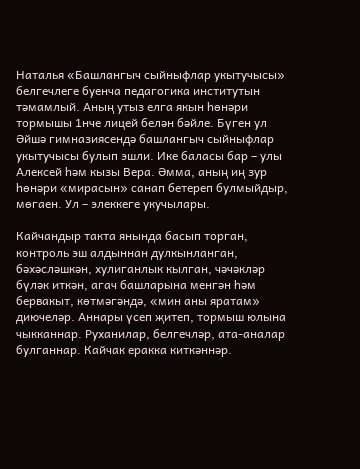Наталья «Башлангыч сыйныфлар укытучысы» белгечлеге буенча педагогика институтын тәмамлый. Аның утыз елга якын һөнәри тормышы 1нче лицей белән бәйле. Бүген ул Әйшә гимназиясендә башлангыч сыйныфлар укытучысы булып эшли. Ике баласы бар – улы Алексей һәм кызы Вера. Әмма, аның иң зур һөнәри «мирасын» санап бетереп булмыйдыр, мөгаен. Ул – элеккеге укучылары.

Кайчандыр такта янында басып торган, контроль эш алдыннан дулкынланган, бәхәсләшкән, хулиганлык кылган, чәчәкләр бүләк иткән, агач башларына менгән һәм бервакыт, көтмәгәндә, «мин аны яратам» диючеләр. Аннары үсеп җитеп, тормыш юлына чыкканнар. Руханилар, белгечләр, ата-аналар булганнар. Кайчак еракка киткәннәр.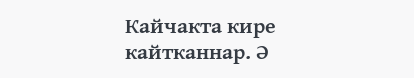Кайчакта кире кайтканнар. Ә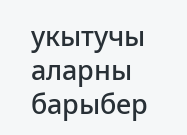укытучы аларны барыбер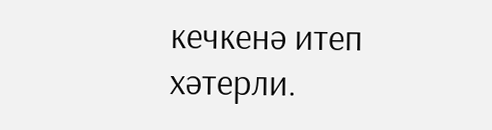кечкенә итеп хәтерли.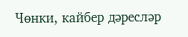Чөнки, кайбер дәресләр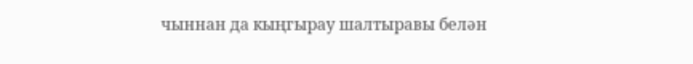чыннан да кыңгырау шалтыравы белән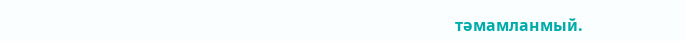тәмамланмый.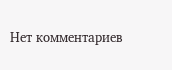Нет комментариев